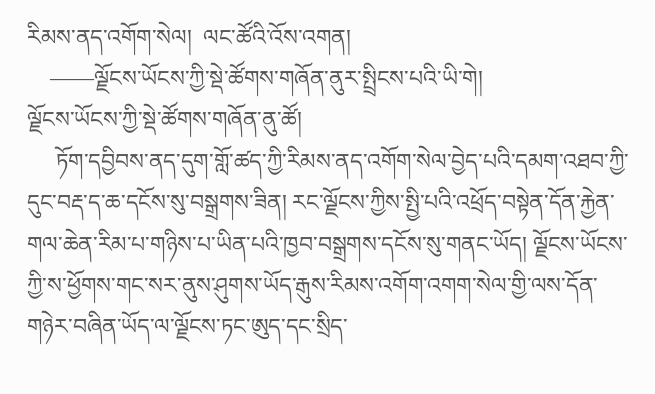རིམས་ནད་འགོག་སེལ།  ལང་ཚོའི་འོས་འགན།
    ——ལྗོངས་ཡོངས་ཀྱི་སྡེ་ཚོགས་གཞོན་ནུར་སྤྲིངས་པའི་ཡི་གེ།
ལྗོངས་ཡོངས་ཀྱི་སྡེ་ཚོགས་གཞོན་ནུ་ཚོ།
     ཏོག་དབྱིབས་ནད་དུག་གློ་ཚད་ཀྱི་རིམས་ནད་འགོག་སེལ་བྱེད་པའི་དམག་འཐབ་ཀྱི་དུང་བརྡ་ད་ཆ་དངོས་སུ་བསྒྲགས་ཟིན། རང་ལྗོངས་ཀྱིས་སྤྱི་པའི་འཕྲོད་བསྟེན་དོན་རྐྱེན་གལ་ཆེན་རིམ་པ་གཉིས་པ་ཡིན་པའི་ཁྱབ་བསྒྲགས་དངོས་སུ་གནང་ཡོད། ལྗོངས་ཡོངས་ཀྱི་ས་ཕྱོགས་གང་སར་ནུས་ཤུགས་ཡོད་རྒུས་རིམས་འགོག་འགག་སེལ་གྱི་ལས་དོན་གཉེར་བཞིན་ཡོད་ལ་ལྗོངས་ཏང་ཨུད་དང་སྲིད་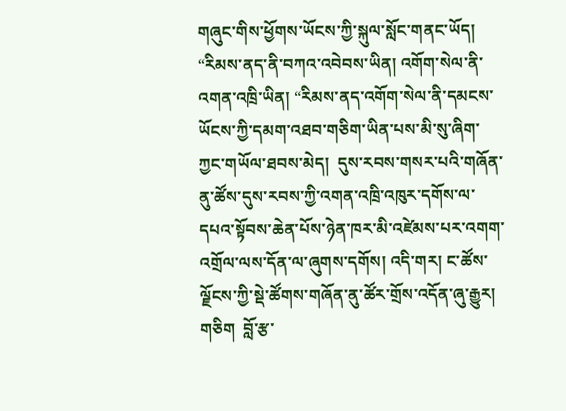གཞུང་གིས་ཕྱོགས་ཡོངས་ཀྱི་སྐུལ་སློང་གནང་ཡོད། “རིམས་ནད་ནི་བཀའ་འབེབས་ཡིན། འགོག་སེལ་ནི་འགན་འཁྲི་ཡིན། “རིམས་ནད་འགོག་སེལ་ནི་དམངས་ཡོངས་ཀྱི་དམག་འཐབ་གཅིག་ཡིན་པས་མི་སུ་ཞིག་ཀྱང་གཡོལ་ཐབས་མེད།  དུས་རབས་གསར་པའི་གཞོན་ནུ་ཚོས་དུས་རབས་ཀྱི་འགན་འཁྲི་འཁུར་དགོས་ལ་དཔའ་སྟོབས་ཆེན་པོས་ཉེན་ཁར་མི་འཛེམས་པར་འགག་འགྲོལ་ལས་དོན་ལ་ཞུགས་དགོས། འདི་གར། ང་ཚོས་ལྗོངས་ཀྱི་སྡེ་ཚོགས་གཞོན་ནུ་ཚོར་གྲོས་འདོན་ཞུ་རྒྱུར།
གཅིག  བློ་རྩ་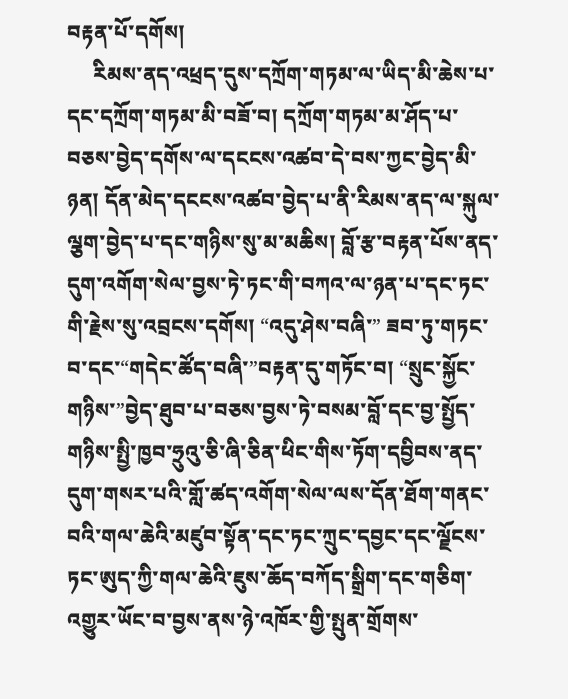བརྟན་པོ་དགོས།
     རིམས་ནད་འཕྲད་དུས་དཀྲོག་གཏམ་ལ་ཡིད་མི་ཆེས་པ་དང་དཀྲོག་གཏམ་མི་བཟོ་བ། དཀྲོག་གཏམ་མ་ཤོད་པ་བཅས་བྱེད་དགོས་ལ་དངངས་འཚབ་དེ་བས་ཀྱང་བྱེད་མི་ཉན། དོན་མེད་དངངས་འཚབ་བྱེད་པ་ནི་རིམས་ནད་ལ་སྐུལ་ལྕག་བྱེད་པ་དང་གཉིས་སུ་མ་མཆིས། བློ་རྩ་བརྟན་པོས་ནད་དུག་འགོག་སེལ་བྱས་ཏེ་ཏང་གི་བཀའ་ལ་ཉན་པ་དང་ཏང་གི་རྗེས་སུ་འབྲངས་དགོས། “འདུ་ཤེས་བཞི་” ཟབ་ཏུ་གཏང་བ་དང་“གདེང་ཚོད་བཞི་”བརྟན་དུ་གཏོང་བ། “སྲུང་སྐྱོང་གཉིས་”བྱེད་ཐུབ་པ་བཅས་བྱས་ཏེ་བསམ་བློ་དང་བྱ་སྤྱོད་གཉིས་སྤྱི་ཁྱབ་ཧྲུའུ་ཅི་ཞི་ཅིན་ཕིང་གིས་ཏོག་དབྱིབས་ནད་དུག་གསར་པའི་གློ་ཚད་འགོག་སེལ་ལས་དོན་ཐོག་གནང་བའི་གལ་ཆེའི་མཛུབ་སྟོན་དང་ཏང་ཀྲུང་དབྱང་དང་ལྗོངས་ཏང་ཨུད་ཀྱི་གལ་ཆེའི་ཇུས་ཆོད་བཀོད་སྒྲིག་དང་གཅིག་འགྱུར་ཡོང་བ་བྱས་ནས་ཉེ་འཁོར་གྱི་སྤུན་གྲོགས་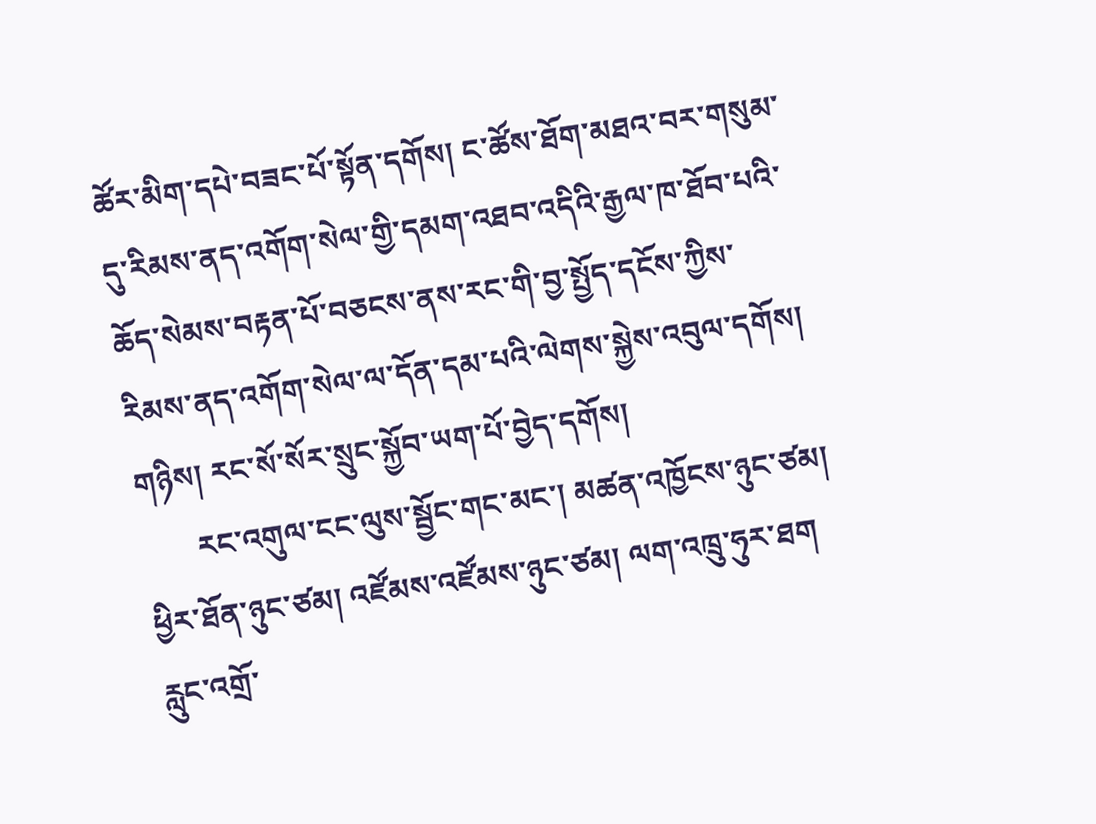ཚོར་མིག་དཔེ་བཟང་པོ་སྟོན་དགོས། ང་ཚོས་ཐོག་མཐའ་བར་གསུམ་དུ་རིམས་ནད་འགོག་སེལ་གྱི་དམག་འཐབ་འདིའི་རྒྱལ་ཁ་ཐོབ་པའི་ཆོད་སེམས་བརྟན་པོ་བཅངས་ནས་རང་གི་བྱ་སྤྱོད་དངོས་ཀྱིས་རིམས་ནད་འགོག་སེལ་ལ་དོན་དམ་པའི་ལེགས་སྐྱེས་འབུལ་དགོས།
གཉིས། རང་སོ་སོར་སྲུང་སྐྱོབ་ཡག་པོ་བྱེད་དགོས།
       རང་འགུལ་ངང་ལུས་སྦྱོང་གང་མང་། མཚན་འཁྱོངས་ཉུང་ཙམ། ཕྱིར་ཐོན་ཉུང་ཙམ། འཛོམས་འཛོམས་ཉུང་ཙམ། ལག་འཁྲུ་ཧུར་ཐག རླུང་འགྲོ་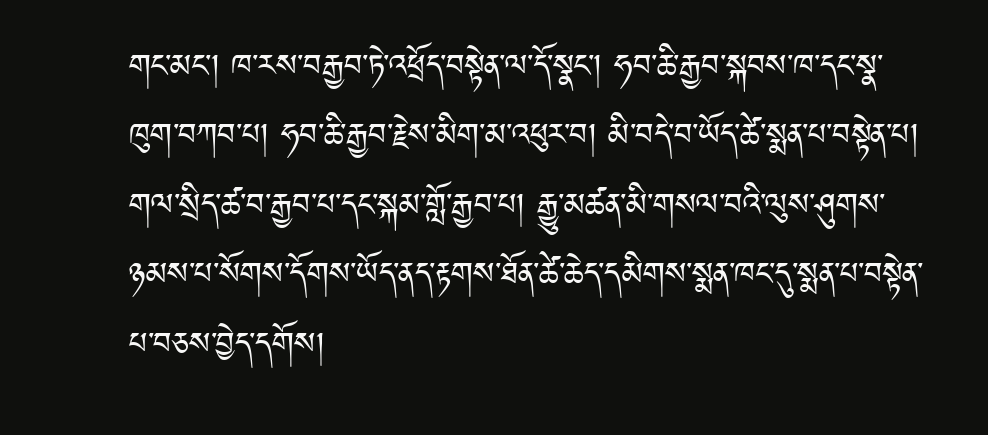གང་མང་། ཁ་རས་བརྒྱབ་ཏེ་འཕྲོད་བསྟེན་ལ་དོ་སྣང་། ཧབ་ཆི་རྒྱབ་སྐབས་ཁ་དང་སྣ་ཁུག་བཀབ་པ། ཧབ་ཆི་རྒྱབ་རྗེས་མིག་མ་འཕུར་བ། མི་བདེ་བ་ཡོད་ཚེ་སྨན་པ་བསྟེན་པ། གལ་སྲིད་ཚ་བ་རྒྱབ་པ་དང་སྐམ་གློ་རྒྱབ་པ། རྒྱུ་མཚན་མི་གསལ་བའི་ལུས་ཤུགས་ཉམས་པ་སོགས་དོགས་ཡོད་ནད་རྟགས་ཐོན་ཚེ་ཆེད་དམིགས་སྨན་ཁང་དུ་སྨན་པ་བསྟེན་པ་བཅས་བྱེད་དགོས།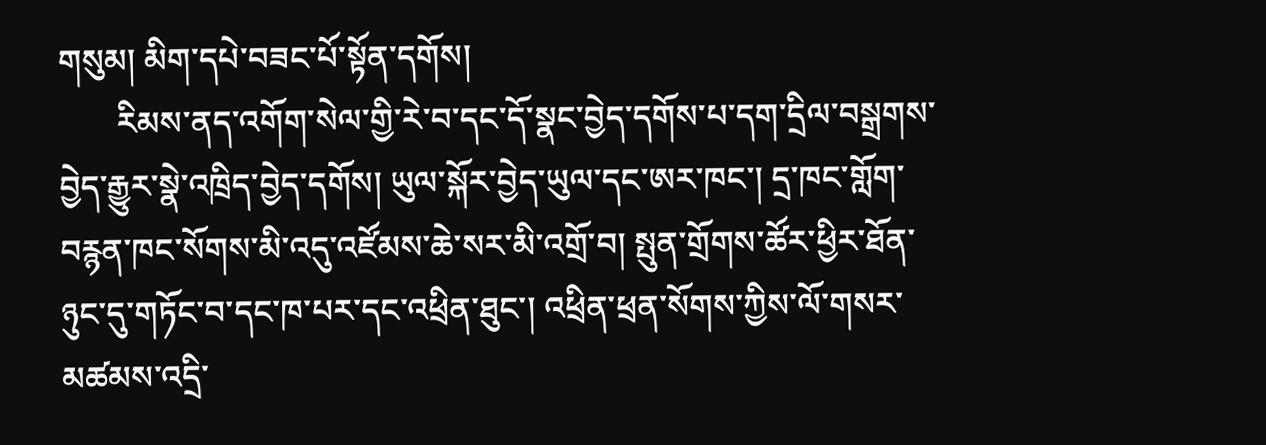གསུམ། མིག་དཔེ་བཟང་པོ་སྟོན་དགོས།
       རིམས་ནད་འགོག་སེལ་གྱི་རེ་བ་དང་དོ་སྣང་བྱེད་དགོས་པ་དག་དྲིལ་བསྒྲགས་བྱེད་རྒྱུར་སྣེ་འཁྲིད་བྱེད་དགོས། ཡུལ་སྐོར་བྱེད་ཡུལ་དང་ཨར་ཁང་། དྲ་ཁང་གློག་བརྙན་ཁང་སོགས་མི་འདུ་འཛོམས་ཆེ་སར་མི་འགྲོ་བ། སྤུན་གྲོགས་ཚོར་ཕྱིར་ཐོན་ཉུང་དུ་གཏོང་བ་དང་ཁ་པར་དང་འཕྲིན་ཐུང་། འཕྲིན་ཕྲན་སོགས་ཀྱིས་ལོ་གསར་མཚམས་འདྲི་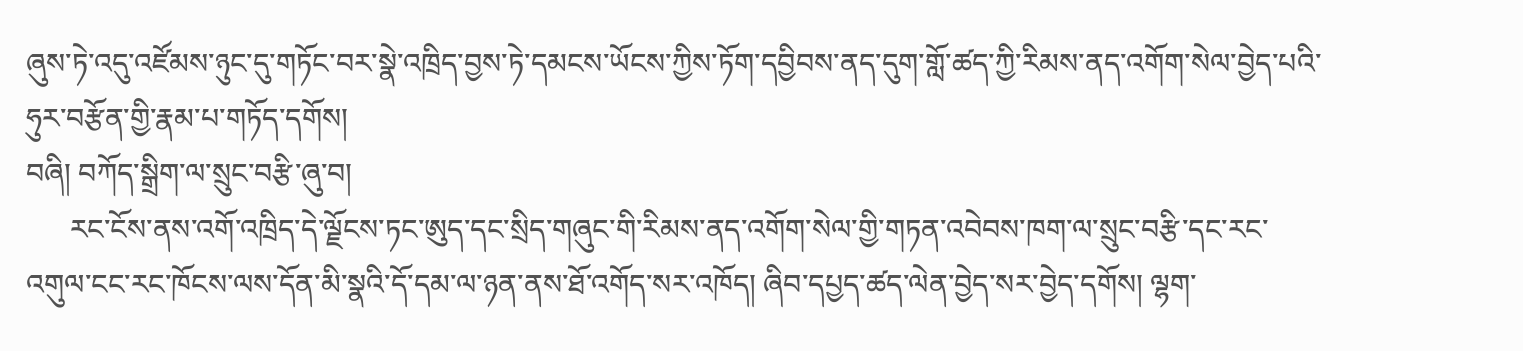ཞུས་ཏེ་འདུ་འཛོམས་ཉུང་དུ་གཏོང་བར་སྣེ་འཁྲིད་བྱས་ཏེ་དམངས་ཡོངས་ཀྱིས་ཏོག་དབྱིབས་ནད་དུག་གློ་ཚད་ཀྱི་རིམས་ནད་འགོག་སེལ་བྱེད་པའི་ཧུར་བརྩོན་གྱི་རྣམ་པ་གཏོད་དགོས།
བཞི། བཀོད་སྒྲིག་ལ་སྲུང་བརྩི་ཞུ་བ།
      རང་ངོས་ནས་འགོ་འཁྲིད་དེ་ལྗོངས་ཏང་ཨུད་དང་སྲིད་གཞུང་གི་རིམས་ནད་འགོག་སེལ་གྱི་གཏན་འབེབས་ཁག་ལ་སྲུང་བརྩི་དང་རང་འགུལ་ངང་རང་ཁོངས་ལས་དོན་མི་སྣའི་དོ་དམ་ལ་ཉན་ནས་ཐོ་འགོད་སར་འཁོད། ཞིབ་དཔྱད་ཚད་ལེན་བྱེད་སར་བྱེད་དགོས། ལྷག་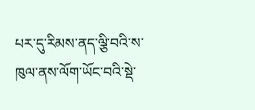པར་དུ་རིམས་ནད་ལྕི་བའི་ས་ཁུལ་ནས་ལོག་ཡོང་བའི་སྡེ་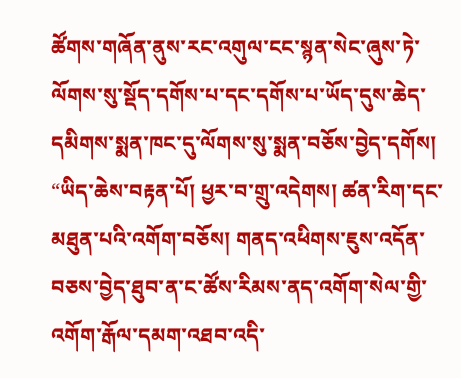ཚོགས་གཞོན་ནུས་རང་འགུལ་ངང་སྙན་སེང་ཞུས་ཏེ་ལོགས་སུ་སྡོད་དགོས་པ་དང་དགོས་པ་ཡོད་དུས་ཆེད་དམིགས་སྨན་ཁང་དུ་ལོགས་སུ་སྨན་བཅོས་བྱེད་དགོས།
“ཡིད་ཆེས་བརྟན་པོ། ཕྱར་བ་གྲུ་འདེགས། ཚན་རིག་དང་མཐུན་པའི་འགོག་བཅོས། གནད་འཕིགས་ཇུས་འདོན་བཅས་བྱེད་ཐུབ་ན་ང་ཚོས་རིམས་ནད་འགོག་སེལ་གྱི་འགོག་རྒོལ་དམག་འཐབ་འདི་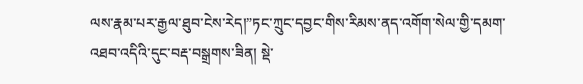ལས་རྣམ་པར་རྒྱལ་ཐུབ་ངེས་རེད།”ཏང་ཀྲུང་དབྱང་གིས་རིམས་ནད་འགོག་སེལ་གྱི་དམག་འཐབ་འདིའི་དུང་བརྡ་བསྒྲགས་ཟིན། སྡེ་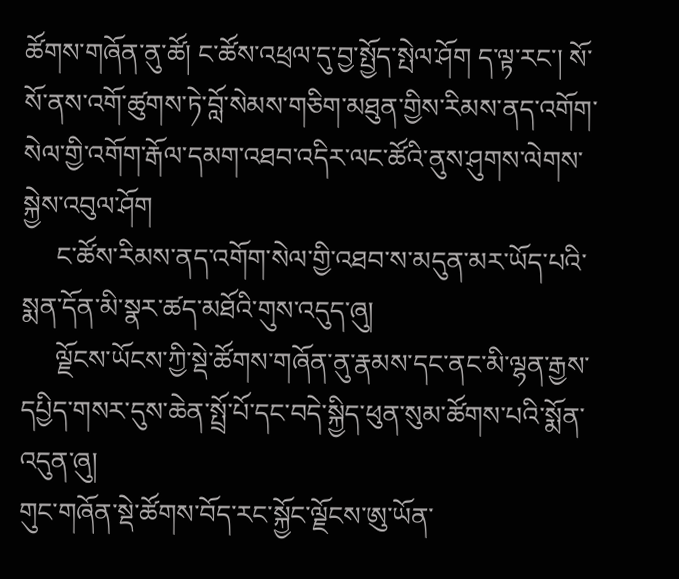ཚོགས་གཞོན་ནུ་ཚོ། ང་ཚོས་འཕྲལ་དུ་བྱ་སྤྱོད་སྤེལ་ཤོག ད་ལྟ་རང་། སོ་སོ་ནས་འགོ་ཚུགས་ཏེ་བློ་སེམས་གཅིག་མཐུན་གྱིས་རིམས་ནད་འགོག་སེལ་གྱི་འགོག་རྒོལ་དམག་འཐབ་འདིར་ལང་ཚོའི་ནུས་ཤུགས་ལེགས་སྐྱེས་འབུལ་ཤོག
     ང་ཚོས་རིམས་ནད་འགོག་སེལ་གྱི་འཐབ་ས་མདུན་མར་ཡོད་པའི་སྨན་དོན་མི་སྣར་ཚད་མཐོའི་གུས་འདུད་ཞུ།
     ལྗོངས་ཡོངས་ཀྱི་སྡེ་ཚོགས་གཞོན་ནུ་རྣམས་དང་ནང་མི་ལྷན་རྒྱས་དཔྱིད་གསར་དུས་ཆེན་སྤྲོ་པོ་དང་བདེ་སྐྱིད་ཕུན་སུམ་ཚོགས་པའི་སྨོན་འདུན་ཞུ།
གུང་གཞོན་སྡེ་ཚོགས་བོད་རང་སྐྱོང་ལྗོངས་ཨུ་ཡོན་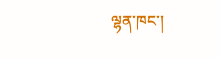ལྷན་ཁང་།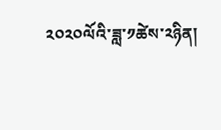༢༠༢༠ལོའི་ཟླ་༡ཚེས་༢ཉིན།